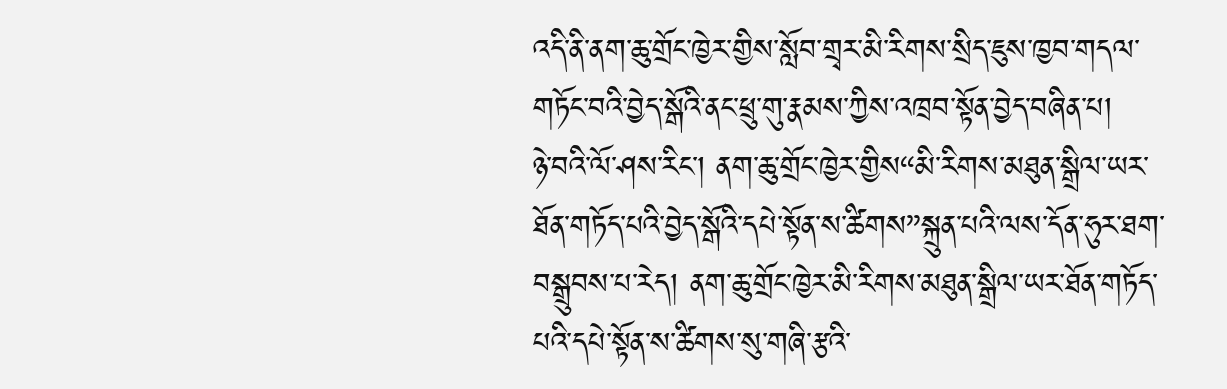འདི་ནི་ནག་ཆུ་གྲོང་ཁྱེར་གྱིས་སློབ་གྲྭར་མི་རིགས་སྲིད་ཇུས་ཁྱབ་གདལ་གཏོང་བའི་བྱེད་སྒོའི་ནང་ཕྲུ་གུ་རྣམས་ཀྱིས་འཁྲབ་སྟོན་བྱེད་བཞིན་པ།
ཉེ་བའི་ལོ་ཤས་རིང་། ནག་ཆུ་གྲོང་ཁྱེར་གྱིས“མི་རིགས་མཐུན་སྒྲིལ་ཡར་ཐོན་གཏོད་པའི་བྱེད་སྒོའི་དཔེ་སྟོན་ས་ཚིགས”སྐྲུན་པའི་ལས་དོན་ཧུར་ཐག་བསྒྲུབས་པ་རེད། ནག་ཆུ་གྲོང་ཁྱེར་མི་རིགས་མཐུན་སྒྲིལ་ཡར་ཐོན་གཏོད་པའི་དཔེ་སྟོན་ས་ཚིགས་སུ་གཞི་རྩའི་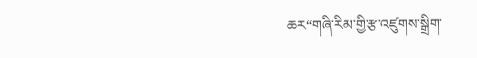ཆར“གཞི་རིམ་གྱི་རྩ་འཛུགས་སྒྲིག་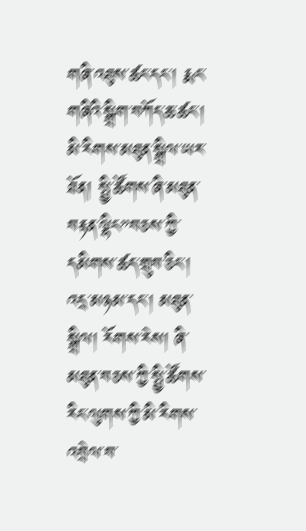གཞི་འཐུས་ཚང་དང་། རྨང་གཞིའི་སྒྲིག་བཀོད་ཆ་ཚང་། མི་རིགས་མཐུན་སྒྲིལ་ཡར་ཐོན། སྤྱི་ཚོགས་ཞི་མཐུན་བརྟན་ལྷིང”བཅས་ཀྱི་དམིགས་ཚད་གྲུབ་ཅིང་། འདྲ་མཉམ་དང་། མཐུན་སྒྲིལ། རོགས་རེས། ཞི་མཐུན་བཅས་ཀྱི་སྤྱི་ཚོགས་རིང་ལུགས་ཀྱི་མི་རིགས་འབྲེལ་བ་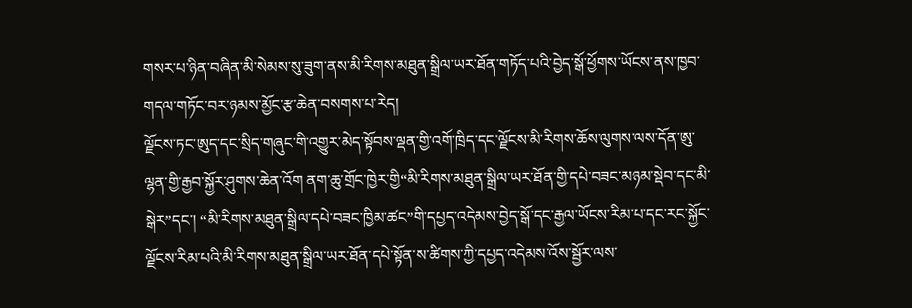གསར་པ་ཉིན་བཞིན་མི་སེམས་སུ་ཟུག་ནས་མི་རིགས་མཐུན་སྒྲིལ་ཡར་ཐོན་གཏོད་པའི་བྱེད་སྒོ་ཕྱོགས་ཡོངས་ནས་ཁྱབ་གདལ་གཏོང་བར་ཉམས་མྱོང་རྩ་ཆེན་བསགས་པ་རེད།
ལྗོངས་ཏང་ཨུད་དང་སྲིད་གཞུང་གི་འགྱུར་མེད་སྟོབས་ལྡན་གྱི་འགོ་ཁྲིད་དང་ལྗོངས་མི་རིགས་ཆོས་ལུགས་ལས་དོན་ཨུ་ལྷན་གྱི་རྒྱབ་སྐྱོར་ཤུགས་ཆེན་འོག ནག་ཆུ་གྲོང་ཁྱེར་གྱི“མི་རིགས་མཐུན་སྒྲིལ་ཡར་ཐོན་གྱི་དཔེ་བཟང་མཉམ་སྡེབ་དང་མི་སྒེར”དང་། “མི་རིགས་མཐུན་སྒྲིལ་དཔེ་བཟང་ཁྱིམ་ཚང”གི་དཔྱད་འདེམས་བྱེད་སྒོ་དང་རྒྱལ་ཡོངས་རིམ་པ་དང་རང་སྐྱོང་ལྗོངས་རིམ་པའི་མི་རིགས་མཐུན་སྒྲིལ་ཡར་ཐོན་དཔེ་སྟོན་ས་ཚིགས་ཀྱི་དཔྱད་འདེམས་འོས་སྦྱོར་ལས་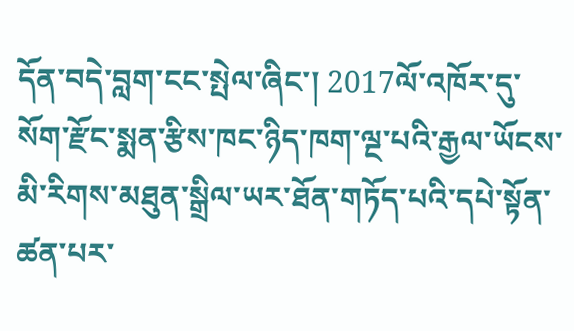དོན་བདེ་བླག་ངང་སྤེལ་ཞིང་། 2017ལོ་འཁོར་དུ་སོག་རྫོང་སྨན་རྩིས་ཁང་ཉིད་ཁག་ལྔ་པའི་རྒྱལ་ཡོངས་མི་རིགས་མཐུན་སྒྲིལ་ཡར་ཐོན་གཏོད་པའི་དཔེ་སྟོན་ཚན་པར་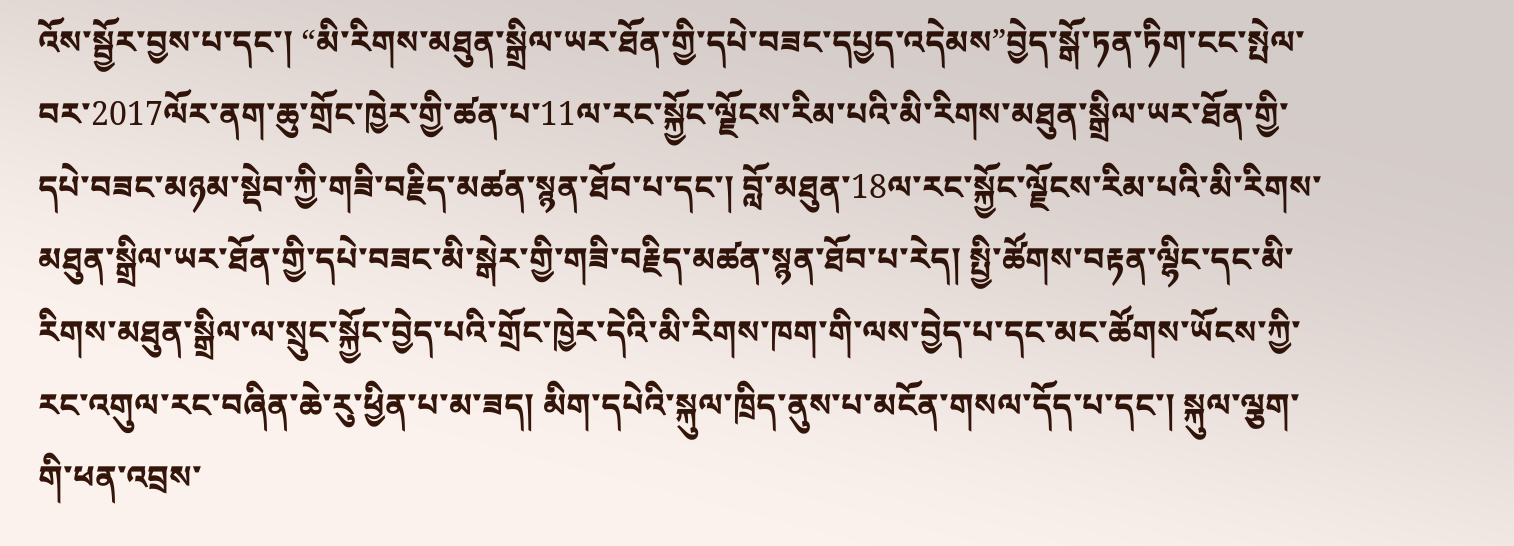འོས་སྦྱོར་བྱས་པ་དང་། “མི་རིགས་མཐུན་སྒྲིལ་ཡར་ཐོན་གྱི་དཔེ་བཟང་དཔྱད་འདེམས”བྱེད་སྒོ་ཏན་ཏིག་ངང་སྤེལ་བར་2017ལོར་ནག་ཆུ་གྲོང་ཁྱེར་གྱི་ཚན་པ་11ལ་རང་སྐྱོང་ལྗོངས་རིམ་པའི་མི་རིགས་མཐུན་སྒྲིལ་ཡར་ཐོན་གྱི་དཔེ་བཟང་མཉམ་སྡེབ་ཀྱི་གཟི་བརྗིད་མཚན་སྙན་ཐོབ་པ་དང་། བློ་མཐུན་18ལ་རང་སྐྱོང་ལྗོངས་རིམ་པའི་མི་རིགས་མཐུན་སྒྲིལ་ཡར་ཐོན་གྱི་དཔེ་བཟང་མི་སྒེར་གྱི་གཟི་བརྗིད་མཚན་སྙན་ཐོབ་པ་རེད། སྤྱི་ཚོགས་བརྟན་ལྷིང་དང་མི་རིགས་མཐུན་སྒྲིལ་ལ་སྲུང་སྐྱོང་བྱེད་པའི་གྲོང་ཁྱེར་དེའི་མི་རིགས་ཁག་གི་ལས་བྱེད་པ་དང་མང་ཚོགས་ཡོངས་ཀྱི་རང་འགུལ་རང་བཞིན་ཆེ་རུ་ཕྱིན་པ་མ་ཟད། མིག་དཔེའི་སྐུལ་ཁྲིད་ནུས་པ་མངོན་གསལ་དོད་པ་དང་། སྐུལ་ལྕག་གི་ཕན་འབྲས་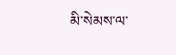མི་སེམས་ལ་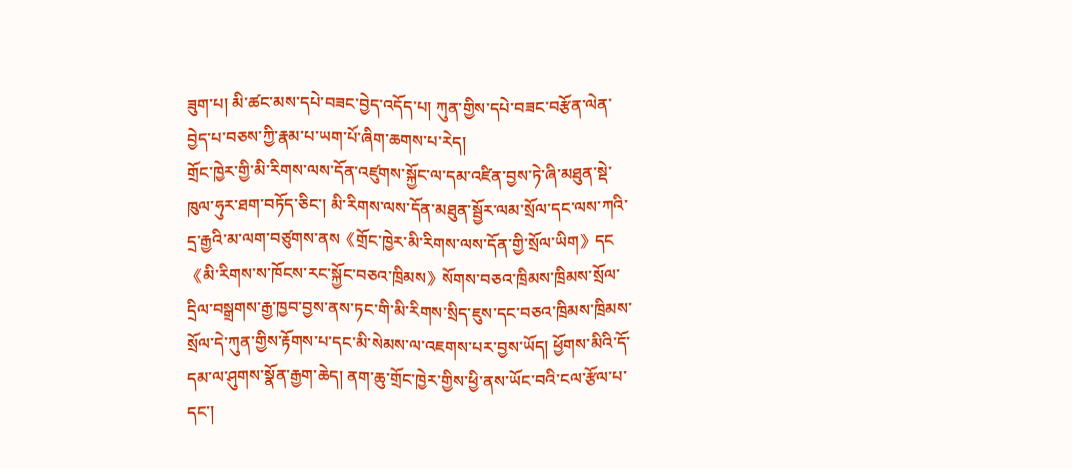ཟུག་པ། མི་ཚང་མས་དཔེ་བཟང་བྱེད་འདོད་པ། ཀུན་གྱིས་དཔེ་བཟང་བརྩོན་ལེན་བྱེད་པ་བཅས་ཀྱི་རྣམ་པ་ཡག་པོ་ཞིག་ཆགས་པ་རེད།
གྲོང་ཁྱེར་གྱི་མི་རིགས་ལས་དོན་འཛུགས་སྐྱོང་ལ་དམ་འཛིན་བྱས་ཏེ་ཞི་མཐུན་སྡེ་ཁུལ་ཧུར་ཐག་བཏོད་ཅིང་། མི་རིགས་ལས་དོན་མཐུན་སྦྱོར་ལམ་སྲོལ་དང་ལས་ཀའི་དྲ་རྒྱའི་མ་ལག་བཙུགས་ནས《གྲོང་ཁྱེར་མི་རིགས་ལས་དོན་གྱི་སྲོལ་ཡིག》དང《མི་རིགས་ས་ཁོངས་རང་སྐྱོང་བཅའ་ཁྲིམས》སོགས་བཅའ་ཁྲིམས་ཁྲིམས་སྲོལ་དྲིལ་བསྒྲགས་རྒྱ་ཁྱབ་བྱས་ནས་ཏང་གི་མི་རིགས་སྲིད་ཇུས་དང་བཅའ་ཁྲིམས་ཁྲིམས་སྲོལ་དེ་ཀུན་གྱིས་རྟོགས་པ་དང་མི་སེམས་ལ་འཇགས་པར་བྱས་ཡོད། ཕྱོགས་མིའི་དོ་དམ་ལ་ཤུགས་སྣོན་རྒྱག་ཆེད། ནག་ཆུ་གྲོང་ཁྱེར་གྱིས་ཕྱི་ནས་ཡོང་བའི་ངལ་རྩོལ་པ་དང་།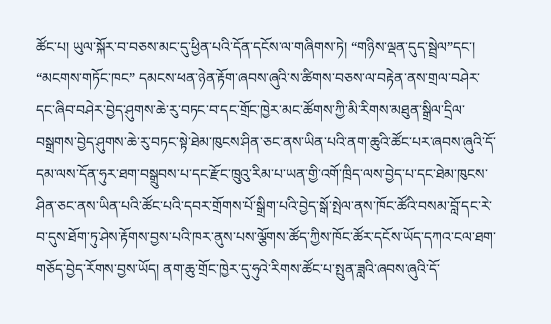ཚོང་པ། ཡུལ་སྐོར་བ་བཅས་མང་དུ་ཕྱིན་པའི་དོན་དངོས་ལ་གཞིགས་ཏེ། “གཉིས་ལྡན་དུད་སྦྲེལ”དང་། “མངགས་གཏོང་ཁང” དམངས་ཕན་ཉེན་རྟོག་ཞབས་ཞུའི་ས་ཚིགས་བཅས་ལ་བརྟེན་ནས་གྲལ་བཤེར་དང་ཞིབ་བཤེར་བྱེད་ཤུགས་ཆེ་རུ་བཏང་བ་དང་གྲོང་ཁྱེར་མང་ཚོགས་ཀྱི་མི་རིགས་མཐུན་སྒྲིལ་དྲིལ་བསྒྲགས་བྱེད་ཤུགས་ཆེ་རུ་བཏང་སྟེ་ཐེམ་ཁུངས་ཤིན་ཅང་ནས་ཡིན་པའི་ནག་ཆུའི་ཚོང་པར་ཞབས་ཞུའི་དོ་དམ་ལས་དོན་ཧུར་ཐག་བསྒྲུབས་པ་དང་རྫོང་ཁྲུའུ་རིམ་པ་ཡན་གྱི་འགོ་ཁྲིད་ལས་བྱེད་པ་དང་ཐེམ་ཁུངས་ཤིན་ཅང་ནས་ཡིན་པའི་ཚོང་པའི་དབར་གྲོགས་པོ་སྒྲིག་པའི་བྱེད་སྒོ་སྤེལ་ནས་ཁོང་ཚོའི་བསམ་བློ་དང་རེ་བ་དུས་ཐོག་ཏུ་ཤེས་རྟོགས་བྱས་པའི་ཁར་ནུས་པས་ལྕོགས་ཚོད་ཀྱིས་ཁོང་ཚོར་དངོས་ཡོད་དཀའ་ངལ་ཐག་གཅོད་བྱེད་རོགས་བྱས་ཡོད། ནག་ཆུ་གྲོང་ཁྱེར་དུ་ཧུའེ་རིགས་ཚོང་པ་སྤུན་ཟླའི་ཞབས་ཞུའི་དོ་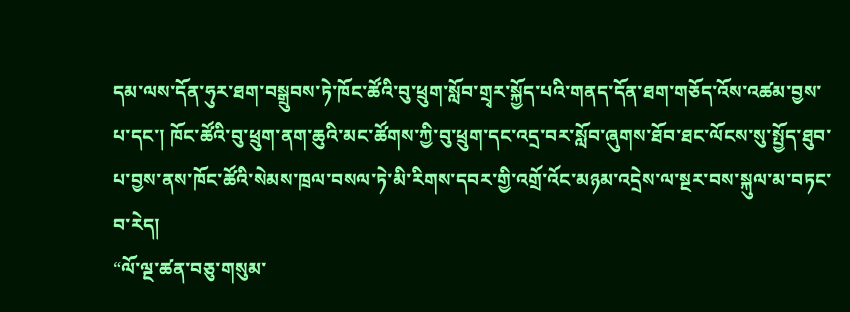དམ་ལས་དོན་ཧུར་ཐག་བསྒྲུབས་ཏེ་ཁོང་ཚོའི་བུ་ཕྲུག་སློབ་གྲྭར་སྐྱོད་པའི་གནད་དོན་ཐག་གཅོད་འོས་འཚམ་བྱས་པ་དང་། ཁོང་ཚོའི་བུ་ཕྲུག་ནག་ཆུའི་མང་ཚོགས་ཀྱི་བུ་ཕྲུག་དང་འདྲ་བར་སློབ་ཞུགས་ཐོབ་ཐང་ལོངས་སུ་སྤྱོད་ཐུབ་པ་བྱས་ནས་ཁོང་ཚོའི་སེམས་ཁྲལ་བསལ་ཏེ་མི་རིགས་དབར་གྱི་འགྲོ་འོང་མཉམ་འདྲེས་ལ་སྔར་བས་སྐུལ་མ་བཏང་བ་རེད།
“ལོ་ལྔ་ཚན་བཅུ་གསུམ་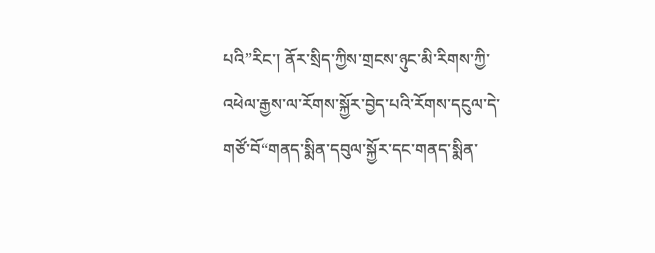པའི”རིང་། ནོར་སྲིད་ཀྱིས་གྲངས་ཉུང་མི་རིགས་ཀྱི་འཕེལ་རྒྱས་ལ་རོགས་སྐྱོར་བྱེད་པའི་རོགས་དངུལ་དེ་གཙོ་བོ“གནད་སྨིན་དབུལ་སྐྱོར་དང་གནད་སྨིན་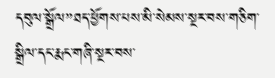དབུལ་སྒྲོལ”ཐད་ཕྱོགས་པས་མི་སེམས་སྔར་བས་གཅིག་སྒྲིལ་དང་རྨང་གཞི་སྔར་བས་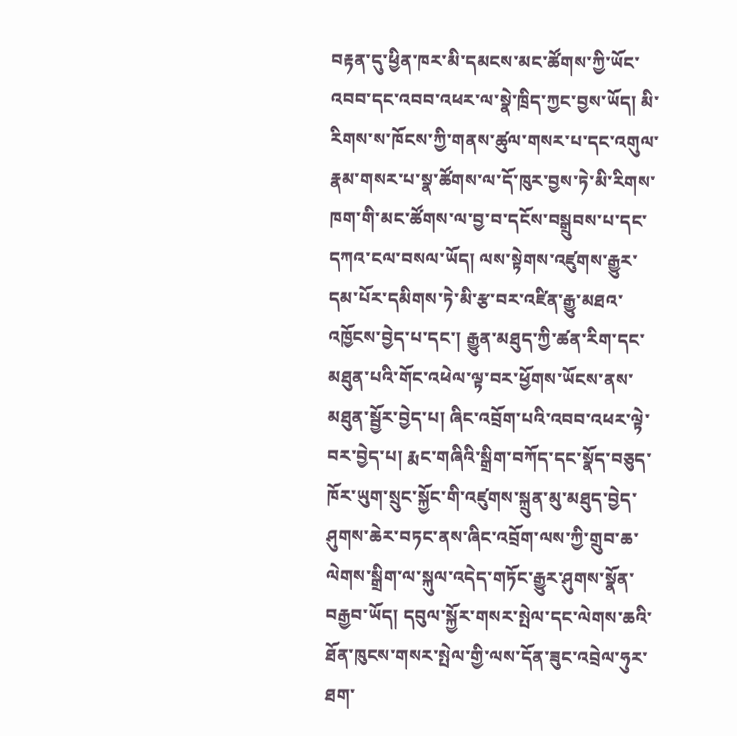བརྟན་དུ་ཕྱིན་ཁར་མི་དམངས་མང་ཚོགས་ཀྱི་ཡོང་འབབ་དང་འབབ་འཕར་ལ་སྣེ་ཁྲིད་ཀྱང་བྱས་ཡོད། མི་རིགས་ས་ཁོངས་ཀྱི་གནས་ཚུལ་གསར་པ་དང་འགུལ་རྣམ་གསར་པ་སྣ་ཚོགས་ལ་དོ་ཁུར་བྱས་ཏེ་མི་རིགས་ཁག་གི་མང་ཚོགས་ལ་བྱ་བ་དངོས་བསྒྲུབས་པ་དང་དཀའ་ངལ་བསལ་ཡོད། ལས་སྟེགས་འཛུགས་རྒྱུར་དམ་པོར་དམིགས་ཏེ་མི་རྩ་བར་འཛིན་རྒྱུ་མཐའ་འཁྱོངས་བྱེད་པ་དང་། རྒྱུན་མཐུད་ཀྱི་ཚན་རིག་དང་མཐུན་པའི་གོང་འཕེལ་ལྟ་བར་ཕྱོགས་ཡོངས་ནས་མཐུན་སྦྱོར་བྱེད་པ། ཞིང་འབྲོག་པའི་འབབ་འཕར་ལྟེ་བར་བྱེད་པ། རྨང་གཞིའི་སྒྲིག་བཀོད་དང་སྣོད་བཅུད་ཁོར་ཡུག་སྲུང་སྐྱོང་གི་འཛུགས་སྐྲུན་མུ་མཐུད་བྱེད་ཤུགས་ཆེར་བཏང་ནས་ཞིང་འབྲོག་ལས་ཀྱི་གྲུབ་ཆ་ལེགས་སྒྲིག་ལ་སྐུལ་འདེད་གཏོང་རྒྱུར་ཤུགས་སྣོན་བརྒྱབ་ཡོད། དབུལ་སྐྱོར་གསར་སྤེལ་དང་ལེགས་ཆའི་ཐོན་ཁུངས་གསར་སྤེལ་གྱི་ལས་དོན་ཟུང་འབྲེལ་ཧུར་ཐག་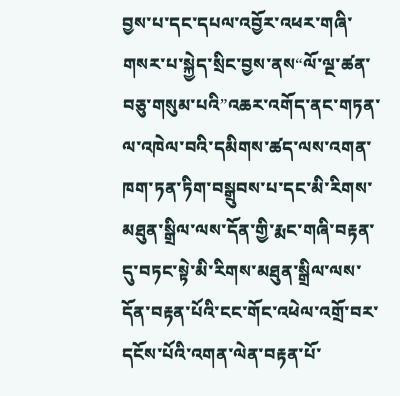བྱས་པ་དང་དཔལ་འབྱོར་འཕར་གཞི་གསར་པ་སྐྱེད་སྲིང་བྱས་ནས“ལོ་ལྔ་ཚན་བཅུ་གསུམ་པའི”འཆར་འགོད་ནང་གཏན་ལ་འཁེལ་བའི་དམིགས་ཚད་ལས་འགན་ཁག་ཏན་ཏིག་བསྒྲུབས་པ་དང་མི་རིགས་མཐུན་སྒྲིལ་ལས་དོན་གྱི་རྨང་གཞི་བརྟན་དུ་བཏང་སྟེ་མི་རིགས་མཐུན་སྒྲིལ་ལས་དོན་བརྟན་པོའི་ངང་གོང་འཕེལ་འགྲོ་བར་དངོས་པོའི་འགན་ལེན་བརྟན་པོ་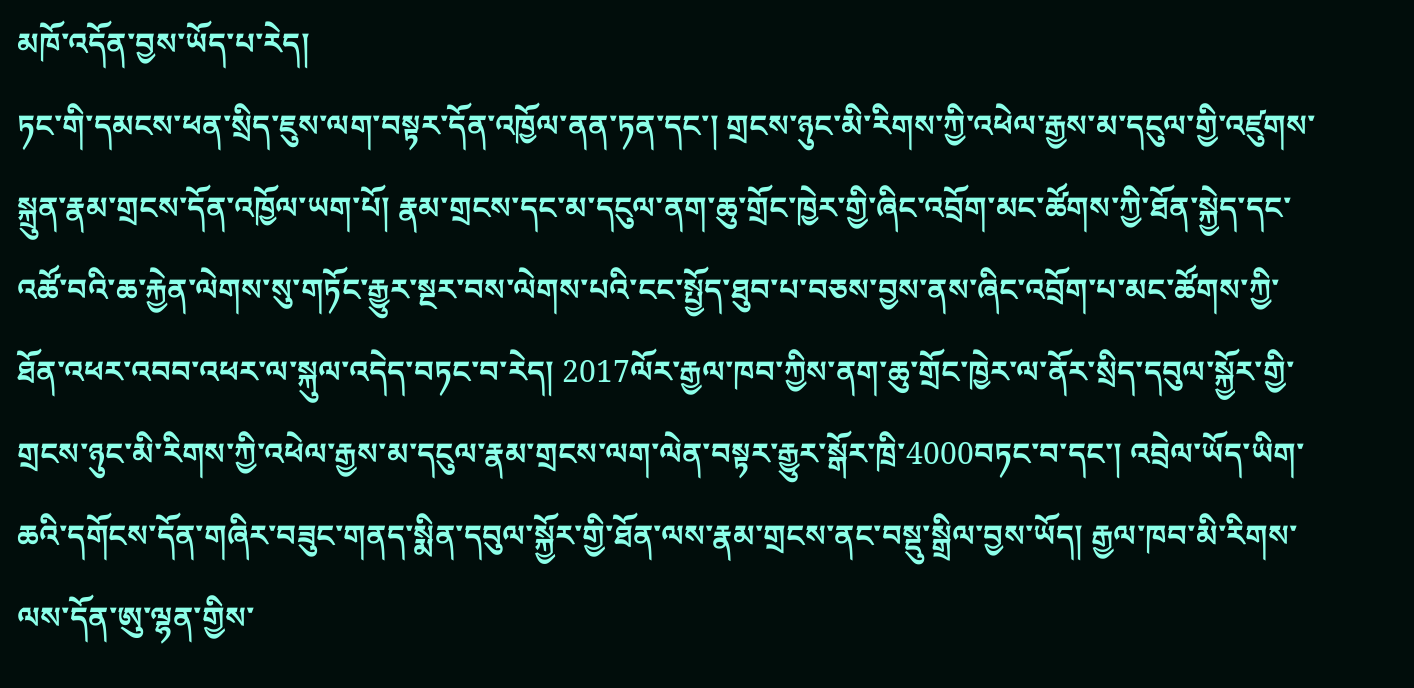མཁོ་འདོན་བྱས་ཡོད་པ་རེད།
ཏང་གི་དམངས་ཕན་སྲིད་ཇུས་ལག་བསྟར་དོན་འཁྱོལ་ནན་ཏན་དང་། གྲངས་ཉུང་མི་རིགས་ཀྱི་འཕེལ་རྒྱས་མ་དངུལ་གྱི་འཛུགས་སྐྲུན་རྣམ་གྲངས་དོན་འཁྱོལ་ཡག་པོ། རྣམ་གྲངས་དང་མ་དངུལ་ནག་ཆུ་གྲོང་ཁྱེར་གྱི་ཞིང་འབྲོག་མང་ཚོགས་ཀྱི་ཐོན་སྐྱེད་དང་འཚོ་བའི་ཆ་རྐྱེན་ལེགས་སུ་གཏོང་རྒྱུར་སྔར་བས་ལེགས་པའི་ངང་སྤྱོད་ཐུབ་པ་བཅས་བྱས་ནས་ཞིང་འབྲོག་པ་མང་ཚོགས་ཀྱི་ཐོན་འཕར་འབབ་འཕར་ལ་སྐུལ་འདེད་བཏང་བ་རེད། 2017ལོར་རྒྱལ་ཁབ་ཀྱིས་ནག་ཆུ་གྲོང་ཁྱེར་ལ་ནོར་སྲིད་དབུལ་སྐྱོར་གྱི་གྲངས་ཉུང་མི་རིགས་ཀྱི་འཕེལ་རྒྱས་མ་དངུལ་རྣམ་གྲངས་ལག་ལེན་བསྟར་རྒྱུར་སྒོར་ཁྲི་4000བཏང་བ་དང་། འབྲེལ་ཡོད་ཡིག་ཆའི་དགོངས་དོན་གཞིར་བཟུང་གནད་སྨིན་དབུལ་སྐྱོར་གྱི་ཐོན་ལས་རྣམ་གྲངས་ནང་བསྡུ་སྒྲིལ་བྱས་ཡོད། རྒྱལ་ཁབ་མི་རིགས་ལས་དོན་ཨུ་ལྷན་གྱིས་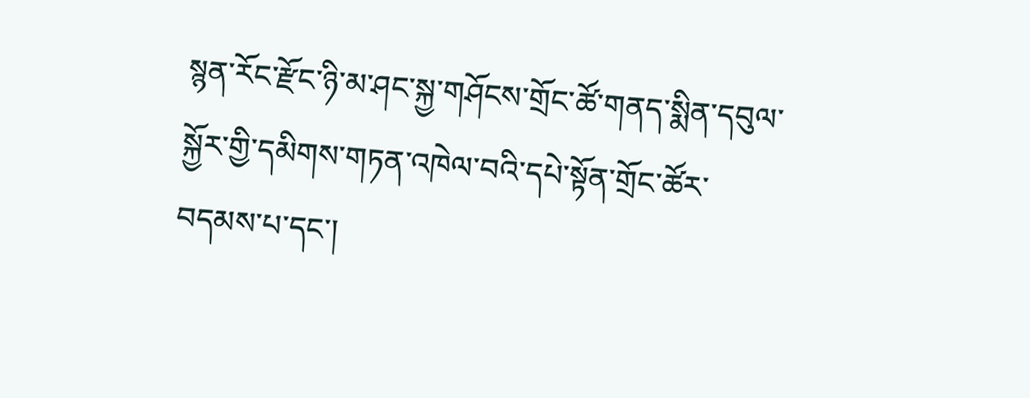སྙན་རོང་རྫོང་ཉི་མ་ཤང་སྐྱ་གཤོངས་གྲོང་ཚོ་གནད་སྨིན་དབུལ་སྐྱོར་གྱི་དམིགས་གཏན་འཁེལ་བའི་དཔེ་སྟོན་གྲོང་ཚོར་བདམས་པ་དང་།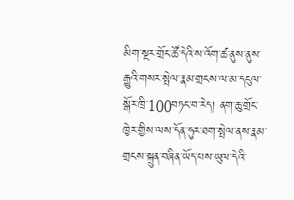མིག་སྔར་གྲོང་ཚོ་དེའི་ས་འོག་ཚ་ནུས་ནུས་རྒྱུའི་གསར་སྤེལ་རྣམ་གྲངས་ལ་མ་དངུལ་སྒོར་ཁྲི་100བཏང་བ་རེད། ནག་ཆུ་གྲོང་ཁྱེར་གྱིས་ལས་དོན་ཧུར་ཐག་སྤེལ་ནས་རྣམ་གྲངས་སྐྲུན་བཞིན་ཡོད་པས་ཡུལ་དེའི་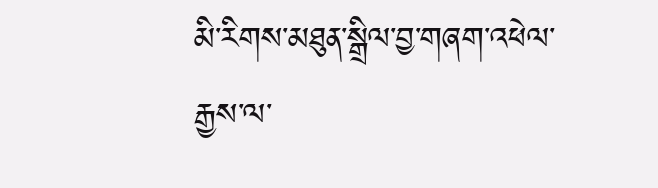མི་རིགས་མཐུན་སྒྲིལ་བྱ་གཞག་འཕེལ་རྒྱས་ལ་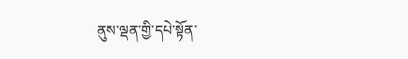ནུས་ལྡན་གྱི་དཔེ་སྟོན་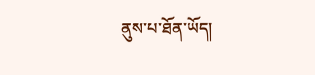ནུས་པ་ཐོན་ཡོད།